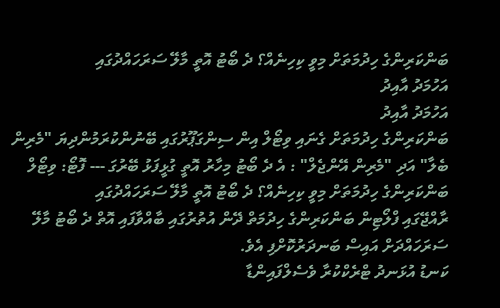ބަންކަރިންގެ ހިދުމަތަށް މިވީ ކިހިނެއް؟ ދެ ބޯޓު އޮތީ މާލޭ ސަރަހައްދުގައި
އަހުމަދު އާއިދު
އަހުމަދު އާއިދު
ބަންކަރިންގެ ހިދުމަތަށް ގެނައި ވިޓޯލް އިން ސިންގަޕޫރުގައި ބޭނުންކުރަމުންދިޔަ "މެރިން ބެލާ" އަދި "މެރިން އޭންޖެލް" : އެ ދެ ބޯޓު މިހާރު އޮތީ ގުޅީފަޅު ބޭރުގަ --- ފޮޓޯ: ވިޓޯލް
ބަންކަރިންގެ ހިދުމަތަށް މިވީ ކިހިނެއް؟ ދެ ބޯޓު އޮތީ މާލޭ ސަރަހައްދުގައި
ރާއްޖޭގައި ފްލޯޓިން ބަންކަރިންގެ ހިދުމަތް ދޭން އުތުރުގައި ބާއްވާފައި އޮތް ދެ ބޯޓު މާލޭ ސަރަހައްދަށް އައިސް ބަނދަރުކޮށްފި އެވެ.
ކަނޑު އުޅަނދު ޓްރެކްކުރާ ވެސެލްފައިންޑާ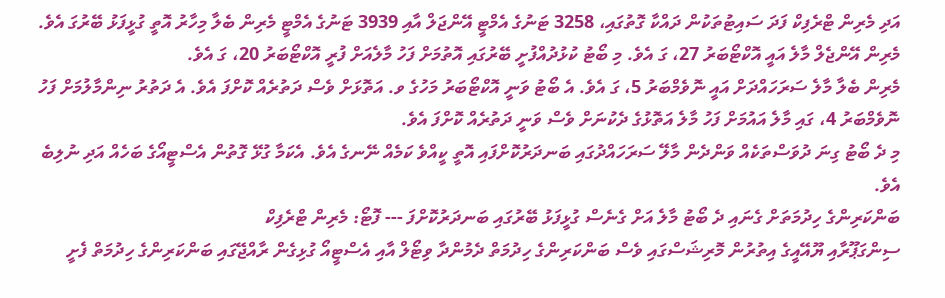އަދި މެރިން ޓްރެފިކް ފަދަ ސައިޓުތަކުން ދައްކާ ގޮތުގައި، 3258 ޓަނުގެ އެމްޓީ އޭންޖަލް އާއި 3939 ޓަނުގެ އެމްޓީ މެރިން ބެލާ މިހާރު އޮތީ ގުޅީފަޅު ބޭރުގަ އެވެ.
މެރިން އޭންޖެލް މާލެ އައީ އޮކްޓޯބަރު 27، ގަ އެވެ. މި ބޯޓު ކުޅުދުއްފުށީ ބޭރުގައި އޮތުމަށް ފަހު މާލެއަށް ފުރީ އޮކްޓޯބަރު 20، ގަ އެވެ.
މެރިން ބެލާ މާލެ ސަރަހައްދަށް އައީ ނޮވެމްބަރު 5، ގަ އެވެ. އެ ބޯޓު ވަނީ އޮކްޓޯބަރު މަހުގެ ވ. އަތޮޅަށް ވެސް ދަތުރެއް ކޮށްފަ އެވެ. އެ ދަތުރު ނިންމާލުމަށް ފަހު ނޮވެމްބަރު 4، ގައި މާލެ އައުމަށް ފަހު މާލެ އަތޮޅުގެ ދެކުނަށް ވެސް ވަނީ ދަތުރެއް ކޮށްފަ އެވެ.
މި ދެ ބޯޓު ގިނަ ދުވަސްތަކެއް ވަންދެން މާލޭ ސަރަހައްދުގައި ބަނދަރުކޮށްފައި އޮތީ ކީއްވެ ކަމެއް ނޭނގެ އެވެ. އެކަމާ ގުޅޭ ގޮތުން އެސްޓީއޯގެ ބަހެއް އަދި ނުލިބެ އެވެ.
ބަންކަރިންގެ ހިދުމަތަށް ގެނައި ދެ ބޯޓު މާލެ އަށް ގެނެސް ގުޅީފަޅު ބޭރުގައި ބަނދަރުކޮށްފަ --- ފޮޓޯ: މެރިން ޓްރެފިކް
ސިންގަޕޫރާއި ޔޫއޭއީގެ އިތުރުން މޮރިޝަސްގައި ވެސް ބަންކަރިންގެ ހިދުމަތް ދެމުންދާ ވިޓޯލް އާއި އެސްޓީއޯ ގުޅިގެން ރާއްޖޭގައި ބަންކަރިންގެ ހިދުމަތް ފެށީ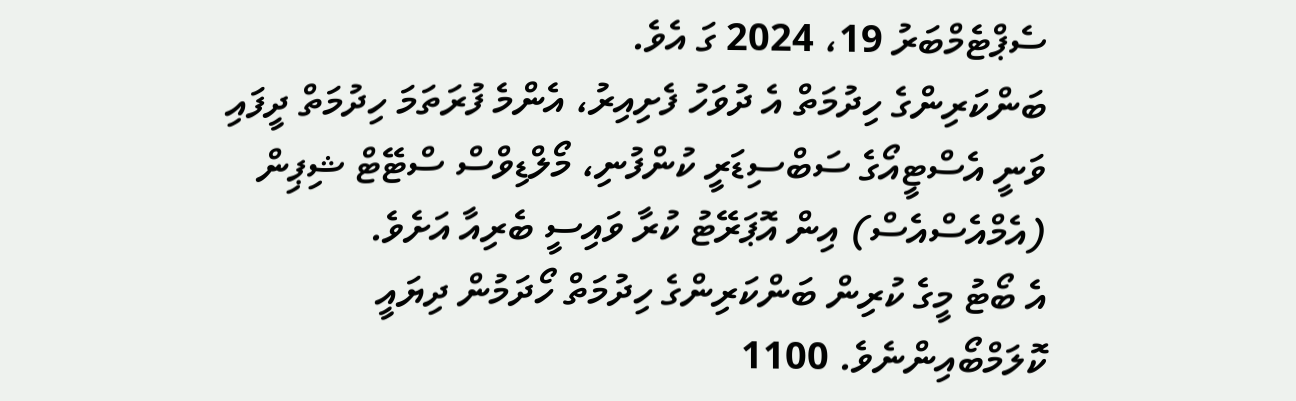ސެޕްޓެމްބަރު 19، 2024 ގަ އެވެ.
ބަންކަރިންގެ ހިދުމަތް އެ ދުވަހު ފެށިއިރު، އެންމެ ފުރަތަމަ ހިދުމަތް ދީފައި ވަނީ އެސްޓީއޯގެ ސަބްސިޑަރީ ކުންފުނި، މޯލްޑިވްސް ސްޓޭޓް ޝިޕިން (އެމްއެސްއެސް) އިން އޮޕަރޭޓު ކުރާ ވައިސީ ބެރިއާ އަށެވެ.
އެ ބޯޓު މީގެ ކުރިން ބަންކަރިންގެ ހިދުމަތް ހޯދަމުން ދިޔައީ ކޮލަމްބޯއިންނެވެ. 1100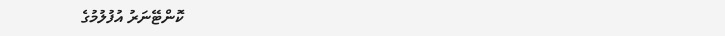ކޮންޓޭނަރު އުފުލުމުގެ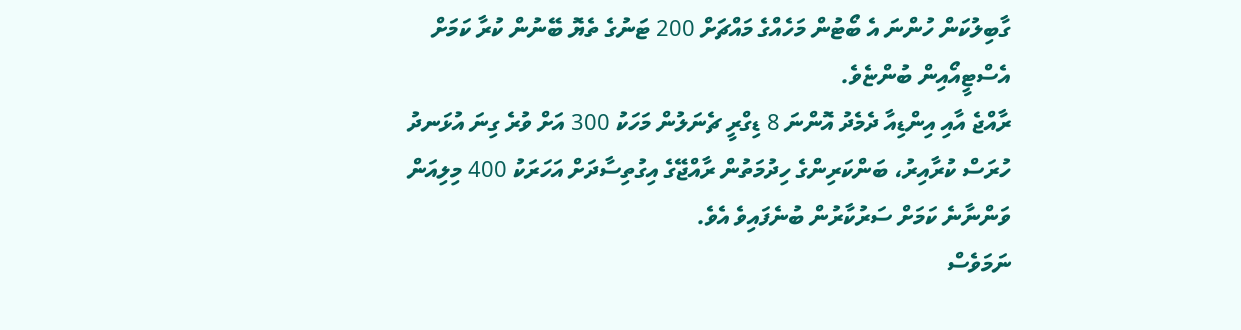ގާބިލުކަން ހުންނަ އެ ބޯޓުން މަހެއްގެ މައްޗަށް 200 ޓަނުގެ ތެޔޮ ބޭނުން ކުރާ ކަމަށް އެސްޓީއޯއިން ބުންޏެވެ.
ރާއްޖެ އާއި އިންޑިއާ ދެމެދު އޮންނަ 8 ޑިގްރީ ޗެނަލުން މަހަކު 300 އަށް ވުރެ ގިނަ އުޅަނދު ހުރަސް ކުރާއިރު، ބަންކަރިންގެ ހިދުމަތުން ރާއްޖޭގެ އިގުތިސާދަށް އަހަރަކު 400 މިލިއަން ވަންނާނެ ކަމަށް ސަރުކާރުން ބުނެފައިވެ އެވެ.
ނަމަވެސް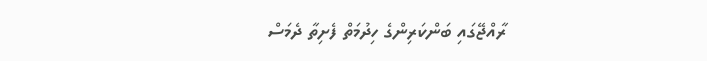ރާއްޖޭގައި ބަންކަރިންގެ ހިދުމަތް ފެށިތާ ދެމަސް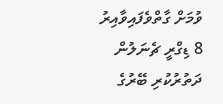ވުމަށް ގާތްވެފައިވާއިރު 8 ޑިގްރީ ޗެނަލުން ދަތުރުކުރި ބޭރުގެ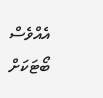އެއްވެސް ބޯޓަކަށް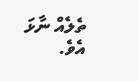ތެލެއް ނާޅަ އެވެ.